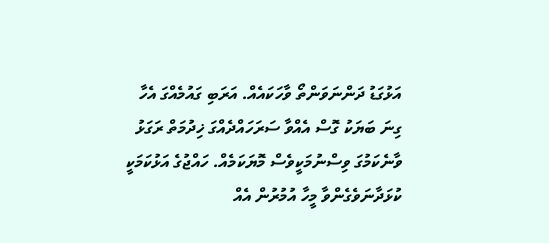އަޅުގަޑު ދަންނަވަންތޯ ވާހަކައެއް. އަރަބި ގައުމެއްގަ އެހާ ގިނަ ބަޔަކު ގޮސް އެއްވާ ސަރަހައްދެއްގަ ޚިދުމަތް ރަގަޅު ވާނެކަމުގަ ވިސްނުމަކީވެސް މޮޔަކަމެއް. ހައްޖުގެ އަޅުކަމަކީ ކުޅަދާނަވެގެންވާ މީހާ އުމުރުން އެއް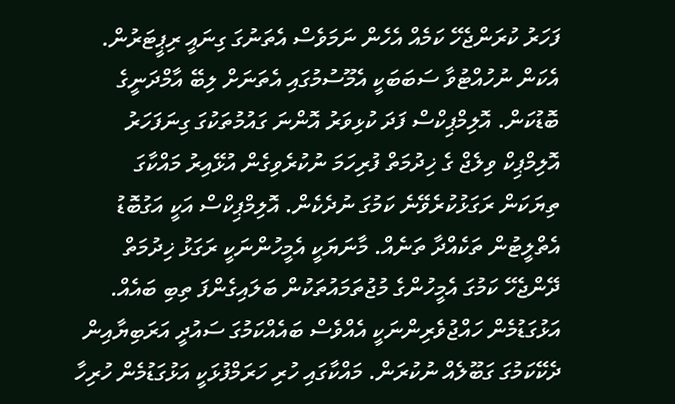ފަހަރު ކުރަންޖެހޭ ކަމެއް އެހެން ނަމަވެސް އެތަނުގަ ގިނައީ ރިޕީޓަރުން. އެކަން ނުހުއްޓުވާ ސަބަބަކީ އެމޫސުމުގައި އެތަނަށް ލިބޭ އާމްދަނީގެ ބޮޑުކަން. އޮލިމްޕިކްސް ފަދަ ކުޅިވަރު އޮންނަ ގައުމުތަކުގަ ގިނަފަހަރު އޮލިމްޕިކް ވިލެޖް ގެ ޚިދުމަތް ފުރިހަމަ ނުކުރެވިގެން އުޅޭއިރު މައްކާގަ ތިޔަކަން ރަގަޅުކުރެވޭނެ ކަމުގަ ނުދެކެން. އޮލިމްޕިކްސް އަކީ އަގުބޮޑު އެތްލީޓުން ތަކެއްދާ ތަނެއް. މާނަޔަކީ އެމީހުންނަކީ ރަގަޅު ޚިދުމަތް ދޭންޖެހޭ ކަމުގަ އެމީހުންގެ މުޖުތަމައުތަކުން ބަލައިގެންފަ ތިބި ބައެއް. އަޅުގަޑުމެން ހައްޖުވެރިންނަކީ އެއްވެސް ބައެއްކަމުގަ ސައުދީ އަރަބިޔާއިން ދެކޭކަމުގަ ގަބޫލެއް ނުކުރަން. މައްކާގައި ހުރި ހަރަމްފުޅަކީ އަޅުގަޑުމެން ހުރިހާ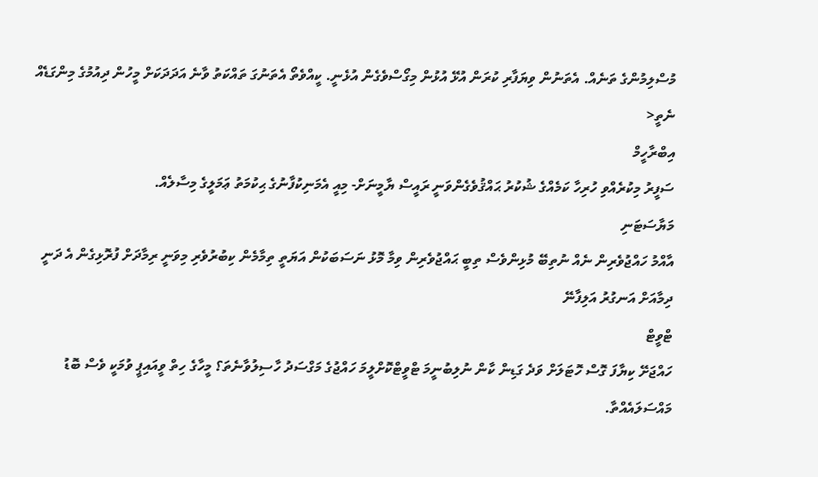މުސްލިމުންގެ ތަނެއް. އެތަނުން ވިޔަފާރި ކުރަން އުޅޭ އުޅުން މިގޯސްވެގެން އުޅެނީ. ކީއްވެތޯ އެތަނުގަ ތައްކަތު ވާނެ އަދަދަކަށް މީހުން ދިއުމުގެ މިންގަޑެއް ނެތީ<
އިބްރާހީމް
ސަފީރު މިކުރެއްވި ހުރިހާ ކަމެއްގެ ޝުކުރު ޙައްޤުވެގެންވަނީ ރައީސް ޔާމީނަށް- މިއީ އެމަނިކުފާނުގެ ޙިކުމަތު ޢަމަލީގެ މިސާލެއް.
މަޔާސަޓަނި
އާއްމު ހައްޖުވެރިން ނެއް ނުތިބޭ މުޅިންވެސް ތިބީ ޙައްޖުވެރިން ވިމާ މޮޅު ނަސަބަކުން އަޔަތީ ތިމާމެން ކިބުރުވެރި މިވަނީ ރިމާދަށް ފުރޮޅިގެން އެ ދަނީ ދިމާއަށް އަނގުރު އަލިފާނޭ
ޓްވީޓް
ހައްޖަށޭ ކިޔާފަ ގޮސް ހޮޓަލަށް ވަދެ ގަޑިން ކާން ނުލިބުނީމަ ޓްވީޓްކޮށްލީމަ ހައްޖުގެ މަގްސަދު ހާސިލުވާނެތަ؟ މީހާގެ ހިތް ވީއައިޕީ ވުމަކީ ވެސް ބޮޑު މައްސަލައެއްތާ.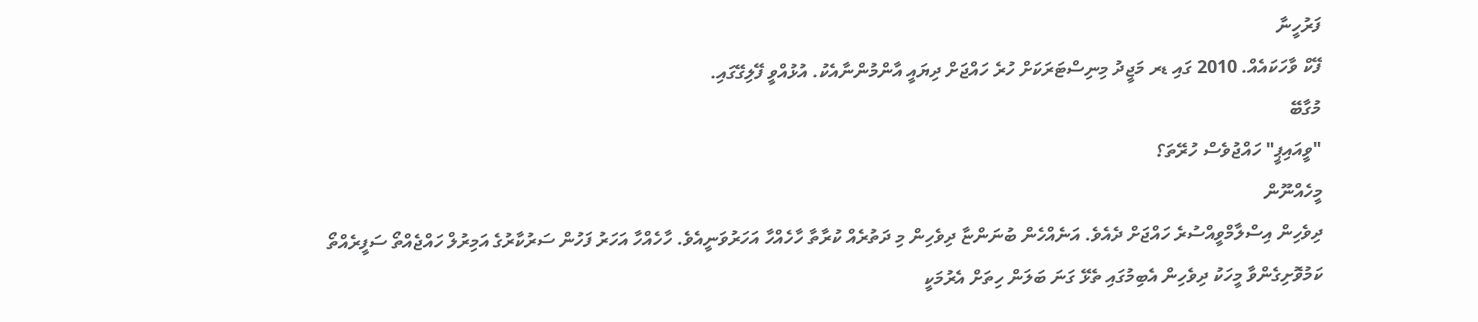ފަރުހީނާ
ފޭކް ވާހަކައެއް. 2010 ގައި ޑރ މަޖީދު މިނިސްޓަރަކަށް ހުރެ ހައްޖަށް ދިޔައީ އާންމުންނާއެކު. އުޅުއްވީ ފޭލިގޭގައި.
މުގާބޭ
"ވީއައިޕީ" ހައްޖުވެސް ހުރޭތަ؟
މީހެއްނޫން
ދިވެހިން އިސްލާމްވީއްސުރެ ހައްޖަށް ދެއެވެ. އަނެއްހެން ބުނަންޏާ ދިވެހިން މި ދަތުރެއް ކުރާތާ ހާހެއްހާ އަހަރުވަނީއެވެ. ހާހެއްހާ އަހަރު ފަހުން ސަރުކާރުގެ އަމިރުލް ހައްޖެއްތޯ ސަފީރެއްތޯ ކަމުވޮށިގެންވާ މީހަކު ދިވެހިން އެބިމުގައި ތެޅޭ ގަނަ ބަލަން ހިތަށް އެރުމަކީ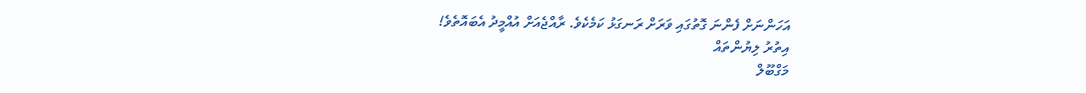އަހަންނަށް ފެންނަ ގޮތުގައި ވަރަށް ރަނގަޅު ކަމެކެވެ. ރާއްޖެއަށް އުއްމީދު އެބައޮތެވެ!
އިތުރު ލިޔުންތައް
މަގްބޫލް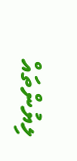ލިޔުންތައް